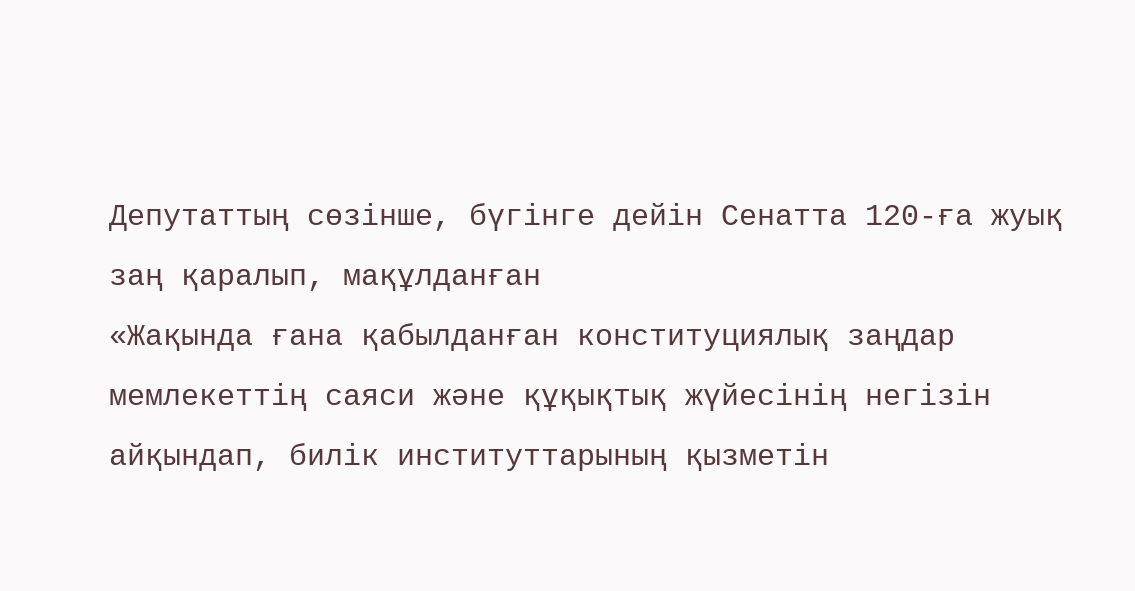Депутаттың сөзінше, бүгінге дейін Сенатта 120-ға жуық заң қаралып, мақұлданған
«Жақында ғана қабылданған конституциялық заңдар мемлекеттің саяси және құқықтық жүйесінің негізін айқындап, билік институттарының қызметін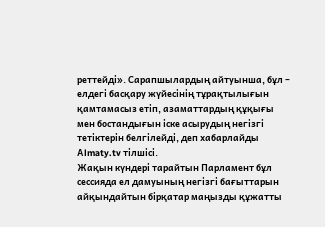реттейді». Сарапшылардың айтуынша, бұл – елдегі басқару жүйесінің тұрақтылығын қамтамасыз етіп, азаматтардың құқығы мен бостандығын іске асырудың негізгі тетіктерін белгілейді, деп хабарлайды Аlmaty.tv тілшісі.
Жақын күндері тарайтын Парламент бұл сессияда ел дамуының негізгі бағыттарын айқындайтын бірқатар маңызды құжатты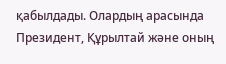қабылдады. Олардың арасында Президент, Құрылтай және оның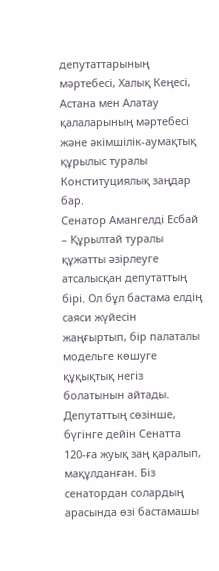депутаттарының мәртебесі, Халық Кеңесі, Астана мен Алатау қалаларының мәртебесі және әкімшілік-аумақтық құрылыс туралы Конституциялық заңдар бар.
Сенатор Амангелді Есбай – Құрылтай туралы құжатты әзірлеуге атсалысқан депутаттың бірі. Ол бұл бастама елдің саяси жүйесін жаңғыртып, бір палаталы модельге көшуге құқықтық негіз болатынын айтады. Депутаттың сөзінше, бүгінге дейін Сенатта 120-ға жуық заң қаралып, мақұлданған. Біз сенатордан солардың арасында өзі бастамашы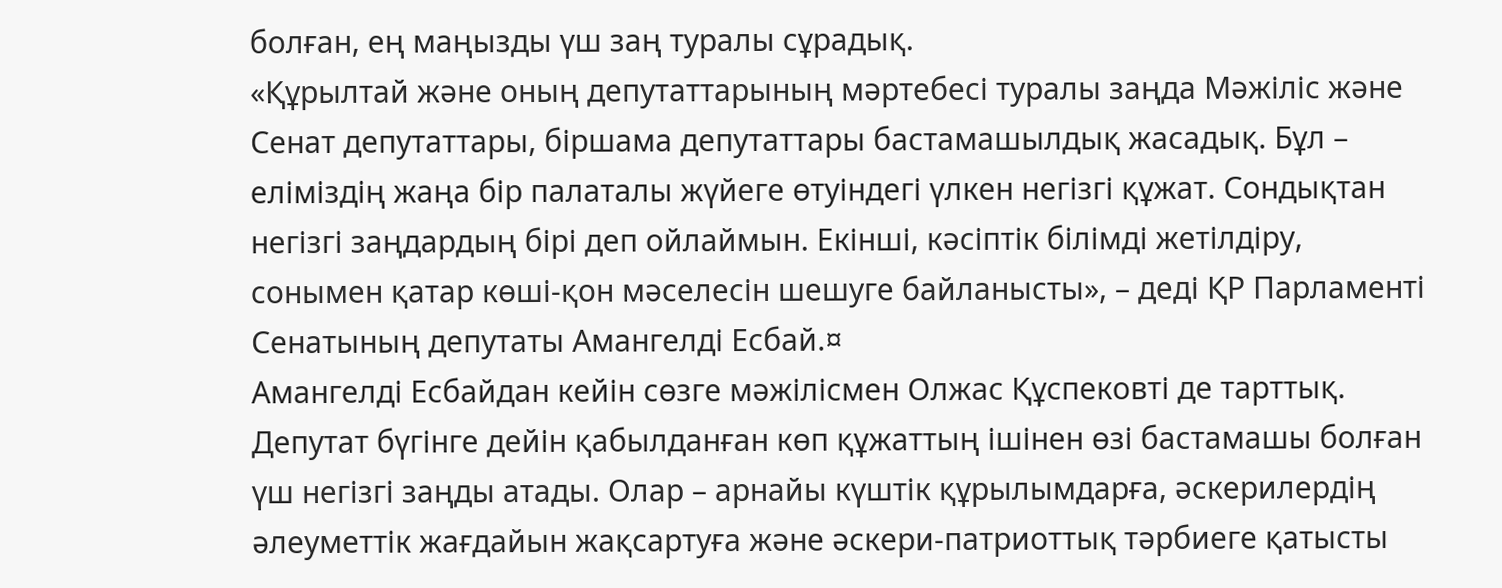болған, ең маңызды үш заң туралы сұрадық.
«Құрылтай және оның депутаттарының мәртебесі туралы заңда Мәжіліс және Сенат депутаттары, біршама депутаттары бастамашылдық жасадық. Бұл – еліміздің жаңа бір палаталы жүйеге өтуіндегі үлкен негізгі құжат. Сондықтан негізгі заңдардың бірі деп ойлаймын. Екінші, кәсіптік білімді жетілдіру, сонымен қатар көші-қон мәселесін шешуге байланысты», – деді ҚР Парламенті Сенатының депутаты Амангелді Есбай.¤
Амангелді Есбайдан кейін сөзге мәжілісмен Олжас Құспековті де тарттық. Депутат бүгінге дейін қабылданған көп құжаттың ішінен өзі бастамашы болған үш негізгі заңды атады. Олар – арнайы күштік құрылымдарға, әскерилердің әлеуметтік жағдайын жақсартуға және әскери-патриоттық тәрбиеге қатысты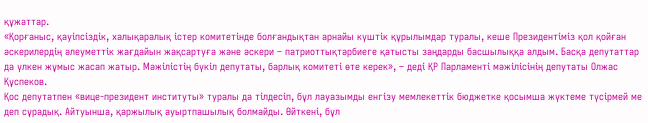құжаттар.
«Қорғаныс, қауіпсіздік, халықаралық істер комитетінде болғандықтан арнайы күштік құрылымдар туралы, кеше Президентіміз қол қойған әскерилердің әлеуметтік жағдайын жақсартуға және әскери – патриоттықтәрбиеге қатысты заңдарды басшылыққа алдым. Басқа депутаттар да үлкен жұмыс жасап жатыр. Мәжілістің бүкіл депутаты, барлық комитеті өте керек», – деді ҚР Парламенті мәжілісінің депутаты Олжас Құспеков.
Қос депутатпен «вице-президент институты» туралы да тілдесіп, бұл лауазымды енгізу мемлекеттік бюджетке қосымша жүктеме түсірмей ме деп сұрадық. Айтуынша, қаржылық ауыртпашылық болмайды. Өйткені, бұл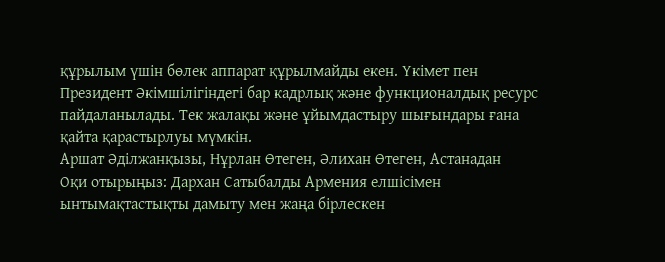құрылым үшін бөлек аппарат құрылмайды екен. Үкімет пен Президент Әкімшілігіндегі бар кадрлық және функционалдық ресурс пайдаланылады. Тек жалақы және ұйымдастыру шығындары ғана қайта қарастырлуы мүмкін.
Аршат Әділжанқызы, Нұрлан Өтеген, Әлихан Өтеген, Астанадан
Оқи отырыңыз: Дархан Сатыбалды Армения елшісімен ынтымақтастықты дамыту мен жаңа бірлескен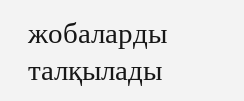жобаларды талқылады